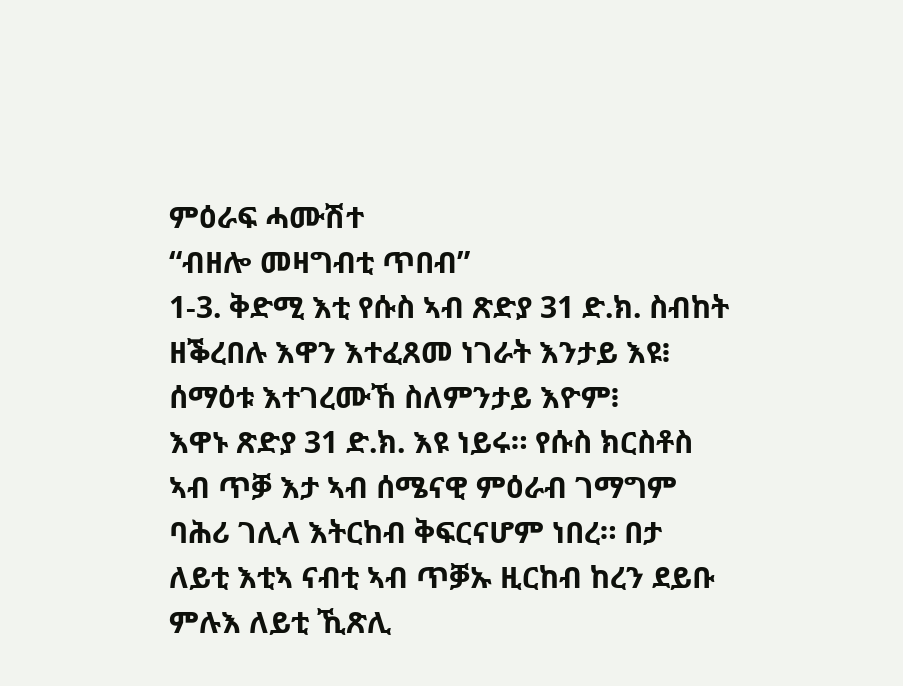ምዕራፍ ሓሙሽተ
“ብዘሎ መዛግብቲ ጥበብ”
1-3. ቅድሚ እቲ የሱስ ኣብ ጽድያ 31 ድ.ክ. ስብከት ዘቕረበሉ እዋን እተፈጸመ ነገራት እንታይ እዩ፧ ሰማዕቱ እተገረሙኸ ስለምንታይ እዮም፧
እዋኑ ጽድያ 31 ድ.ክ. እዩ ነይሩ። የሱስ ክርስቶስ ኣብ ጥቓ እታ ኣብ ሰሜናዊ ምዕራብ ገማግም ባሕሪ ገሊላ እትርከብ ቅፍርናሆም ነበረ። በታ ለይቲ እቲኣ ናብቲ ኣብ ጥቓኡ ዚርከብ ከረን ደይቡ ምሉእ ለይቲ ኺጽሊ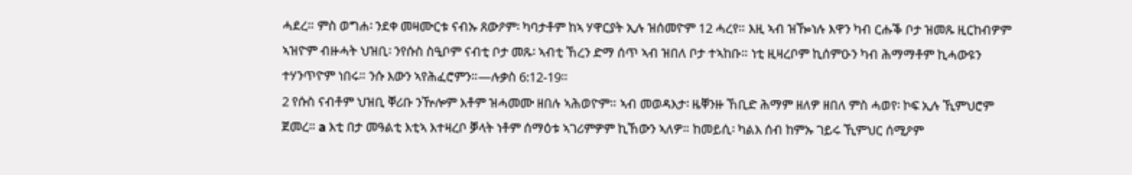ሓደረ። ምስ ወግሐ፡ ንደቀ መዛሙርቱ ናብኡ ጸውዖም፡ ካባታቶም ከኣ ሃዋርያት ኢሉ ዝሰመዮም 12 ሓረየ። እዚ ኣብ ዝዀነሉ እዋን ካብ ርሑቕ ቦታ ዝመጹ ዚርከብዎም ኣዝዮም ብዙሓት ህዝቢ፡ ንየሱስ ስዒቦም ናብቲ ቦታ መጹ፡ ኣብቲ ኸረን ድማ ሰጥ ኣብ ዝበለ ቦታ ተኣከቡ። ነቲ ዚዛረቦም ኪሰምዑን ካብ ሕማማቶም ኪሓውዩን ተሃንጥዮም ነበሩ። ንሱ እውን ኣየሕፈሮምን።—ሉቃስ 6:12-19።
2 የሱስ ናብቶም ህዝቢ ቐሪቡ ንዅሎም እቶም ዝሓመሙ ዘበሉ ኣሕወዮም። ኣብ መወዳእታ፡ ዜቐንዙ ኸቢድ ሕማም ዘለዎ ዘበለ ምስ ሓወየ፡ ኮፍ ኢሉ ኺምህሮም ጀመረ። a እቲ በታ መዓልቲ እቲኣ እተዛረቦ ቓላት ነቶም ሰማዕቱ ኣገሪምዎም ኪኸውን ኣለዎ። ከመይሲ፡ ካልእ ሰብ ከምኡ ገይሩ ኺምህር ሰሚዖም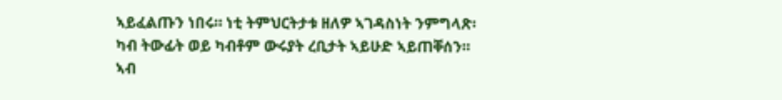ኣይፈልጡን ነበሩ። ነቲ ትምህርትታቱ ዘለዎ ኣገዳስነት ንምግላጽ፡ ካብ ትውፊት ወይ ካብቶም ውሩያት ረቢታት ኣይሁድ ኣይጠቐሰን። ኣብ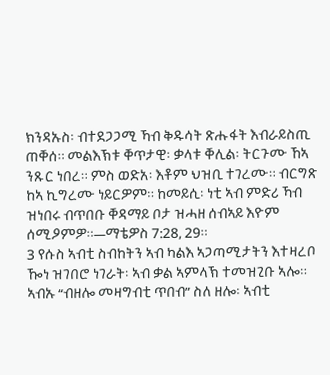ክንዳኡስ፡ ብተደጋጋሚ ኻብ ቅዱሳት ጽሑፋት እብራይስጢ ጠቐሰ። መልእኽቱ ቐጥታዊ፡ ቃላቱ ቐሊል፡ ትርጉሙ ኸኣ ንጹር ነበረ። ምስ ወድአ፡ እቶም ህዝቢ ተገረሙ። ብርግጽ ከኣ ኪግረሙ ነይርዎም። ከመይሲ፡ ነቲ ኣብ ምድሪ ኻብ ዝነበሩ ብጥበቡ ቐዳማይ ቦታ ዝሓዘ ሰብኣይ እዮም ሰሚዖምዎ።—ማቴዎስ 7:28, 29።
3 የሱስ ኣብቲ ስብከትን ኣብ ካልእ ኣጋጣሚታትን እተዛረቦ ዀነ ዝገበሮ ነገራት፡ ኣብ ቃል ኣምላኽ ተመዝጊቡ ኣሎ። ኣብኡ “ብዘሎ መዛግብቲ ጥበብ” ስለ ዘሎ፡ ኣብቲ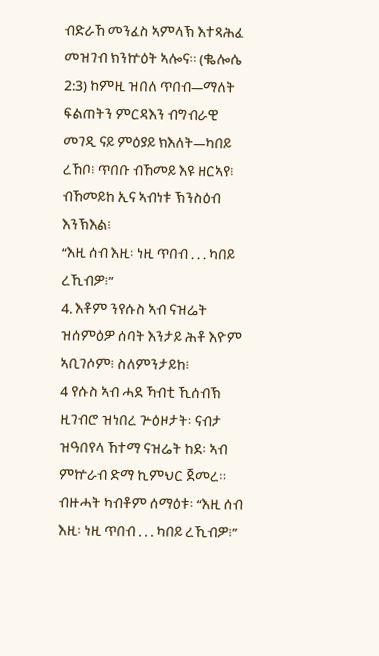ብድራኸ መንፈስ ኣምላኽ እተጻሕፈ መዝገብ ክንኵዕት ኣሎና። (ቈሎሴ 2:3) ከምዚ ዝበለ ጥበብ—ማለት ፍልጠትን ምርዳእን ብግብራዊ መገዲ ናይ ምዕያይ ክእለት—ካበይ ረኸቦ፧ ጥበቡ ብኸመይ እዩ ዘርኣየ፧ ብኸመይከ ኢና ኣብነቱ ኽንስዕብ እንኽእል፧
“እዚ ሰብ እዚ፡ ነዚ ጥበብ . . . ካበይ ረኺብዎ፧”
4. እቶም ንየሱስ ኣብ ናዝሬት ዝሰምዕዎ ሰባት እንታይ ሕቶ እዮም ኣቢገሶም፧ ስለምንታይከ፧
4 የሱስ ኣብ ሓደ ኻብቲ ኺሰብኽ ዚገብሮ ዝነበረ ጕዕዞታት፡ ናብታ ዝዓበየላ ኸተማ ናዝሬት ከደ፡ ኣብ ምኵራብ ድማ ኪምህር ጀመረ። ብዙሓት ካብቶም ሰማዕቱ፡ “እዚ ሰብ እዚ፡ ነዚ ጥበብ . . . ካበይ ረኺብዎ፧”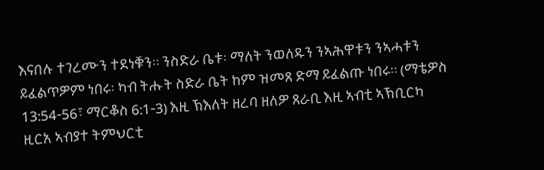እናበሉ ተገረሙን ተደነቑን። ንስድራ ቤቱ፡ ማለት ንወለዱን ንኣሕዋቱን ንኣሓቱን ይፈልጥዎም ነበሩ፡ ካብ ትሑት ስድራ ቤት ከም ዝመጸ ድማ ይፈልጡ ነበሩ። (ማቴዎስ 13:54-56፣ ማርቆስ 6:1-3) እዚ ኽእለት ዘረባ ዘለዎ ጸራቢ እዚ ኣብቲ ኣኽቢርካ ዚርአ ኣብያተ ትምህርቲ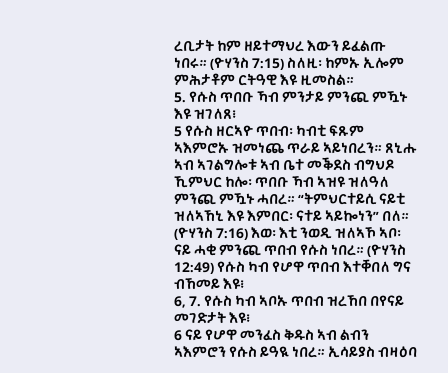ረቢታት ከም ዘይተማህረ እውን ይፈልጡ ነበሩ። (ዮሃንስ 7:15) ስለዚ፡ ከምኡ ኢሎም ምሕታቶም ርትዓዊ እዩ ዚመስል።
5. የሱስ ጥበቡ ኻብ ምንታይ ምንጪ ምዃኑ እዩ ዝገለጸ፧
5 የሱስ ዘርኣዮ ጥበብ፡ ካብቲ ፍጹም ኣእምሮኡ ዝመነጨ ጥራይ ኣይነበረን። ጸኒሑ ኣብ ኣገልግሎቱ ኣብ ቤተ መቕደስ ብግህዶ ኺምህር ከሎ፡ ጥበቡ ኻብ ኣዝዩ ዝለዓለ ምንጪ ምዃኑ ሓበረ። “ትምህርተይሲ ናይቲ ዝለኣኸኒ እዩ እምበር፡ ናተይ ኣይኰነን” በለ። (ዮሃንስ 7:16) እወ፡ እቲ ንወዲ ዝለኣኾ ኣቦ፡ ናይ ሓቂ ምንጪ ጥበብ የሱስ ነበረ። (ዮሃንስ 12:49) የሱስ ካብ የሆዋ ጥበብ እተቐበለ ግና ብኸመይ እዩ፧
6, 7. የሱስ ካብ ኣቦኡ ጥበብ ዝረኸበ በየናይ መገድታት እዩ፧
6 ናይ የሆዋ መንፈስ ቅዱስ ኣብ ልብን ኣእምሮን የሱስ ይዓዪ ነበረ። ኢሳይያስ ብዛዕባ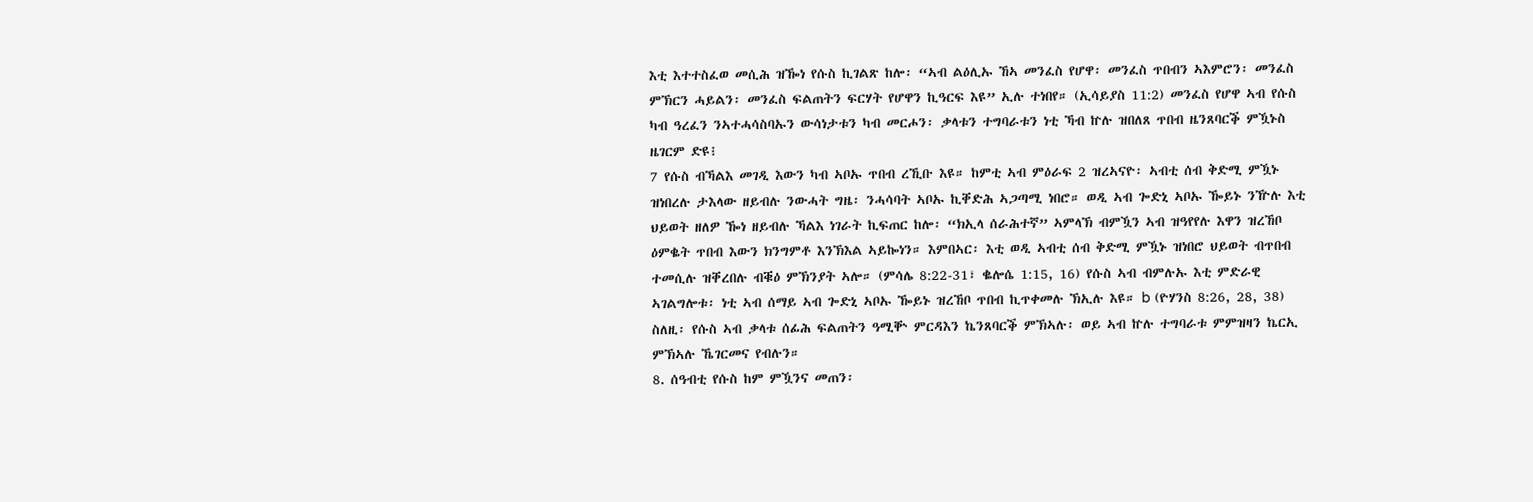እቲ እተተስፈወ መሲሕ ዝዀነ የሱስ ኪገልጽ ከሎ፡ “ኣብ ልዕሊኡ ኸኣ መንፈስ የሆዋ፡ መንፈስ ጥበብን ኣእምሮን፡ መንፈስ ምኽርን ሓይልን፡ መንፈስ ፍልጠትን ፍርሃት የሆዋን ኪዓርፍ እዩ” ኢሉ ተነበየ። (ኢሳይያስ 11:2) መንፈስ የሆዋ ኣብ የሱስ ካብ ዓረፈን ንኣተሓሳስባኡን ውሳነታቱን ካብ መርሖን፡ ቃላቱን ተግባራቱን ነቲ ኻብ ኵሉ ዝበለጸ ጥበብ ዜንጸባርቕ ምዃኑስ ዜገርም ድዩ፧
7 የሱስ ብኻልእ መገዲ እውን ካብ ኣቦኡ ጥበብ ረኺቡ እዩ። ከምቲ ኣብ ምዕራፍ 2 ዝረኣናዮ፡ ኣብቲ ሰብ ቅድሚ ምዃኑ ዝነበረሉ ታእላው ዘይብሉ ንውሓት ግዜ፡ ንሓሳባት ኣቦኡ ኪቐድሕ ኣጋጣሚ ነበሮ። ወዲ ኣብ ጐድኒ ኣቦኡ ዀይኑ ንዅሉ እቲ ህይወት ዘለዎ ዀነ ዘይብሉ ኻልእ ነገራት ኪፍጠር ከሎ፡ “ክኢላ ሰራሕተኛ” ኣምላኽ ብምዃን ኣብ ዝዓየየሉ እዋን ዝረኸቦ ዕምቈት ጥበብ እውን ክንግምቶ እንኽእል ኣይኰነን። እምበኣር፡ እቲ ወዲ ኣብቲ ሰብ ቅድሚ ምዃኑ ዝነበሮ ህይወት ብጥበብ ተመሲሉ ዝቐረበሉ ብቑዕ ምኽንያት ኣሎ። (ምሳሌ 8:22-31፣ ቈሎሴ 1:15, 16) የሱስ ኣብ ብምሉኡ እቲ ምድራዊ ኣገልግሎቱ፡ ነቲ ኣብ ሰማይ ኣብ ጐድኒ ኣቦኡ ዀይኑ ዝረኸቦ ጥበብ ኪጥቀመሉ ኽኢሉ እዩ። b (ዮሃንስ 8:26, 28, 38) ስለዚ፡ የሱስ ኣብ ቃላቱ ሰፊሕ ፍልጠትን ዓሚቝ ምርዳእን ኬንጸባርቕ ምኽኣሉ፡ ወይ ኣብ ኵሉ ተግባራቱ ምምዝዛን ኬርኢ ምኽኣሉ ኼገርመና የብሉን።
8. ሰዓብቲ የሱስ ከም ምዃንና መጠን፡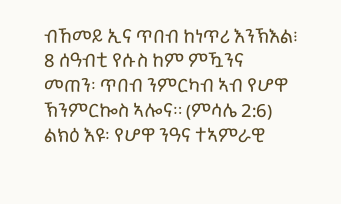ብኸመይ ኢና ጥበብ ከነጥሪ እንኽእል፧
8 ሰዓብቲ የሱስ ከም ምዃንና መጠን፡ ጥበብ ንምርካብ ኣብ የሆዋ ኽንምርኰስ ኣሎና። (ምሳሌ 2:6) ልክዕ እዩ፡ የሆዋ ንዓና ተኣምራዊ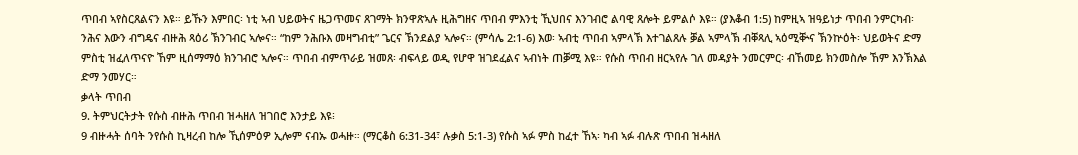ጥበብ ኣየስርጸልናን እዩ። ይኹን እምበር፡ ነቲ ኣብ ህይወትና ዜጋጥመና ጸገማት ክንዋጽኣሉ ዚሕግዘና ጥበብ ምእንቲ ኺህበና እንገብሮ ልባዊ ጸሎት ይምልሶ እዩ። (ያእቆብ 1:5) ከምዚኣ ዝዓይነታ ጥበብ ንምርካብ፡ ንሕና እውን ብግዴና ብዙሕ ጻዕሪ ኽንገብር ኣሎና። “ከም ንሕቡእ መዛግብቲ” ጌርና ኽንደልያ ኣሎና። (ምሳሌ 2:1-6) እወ፡ ኣብቲ ጥበብ ኣምላኽ እተገልጸሉ ቓል ኣምላኽ ብቐጻሊ ኣዕሚቝና ኽንኵዕት፡ ህይወትና ድማ ምስቲ ዝፈለጥናዮ ኸም ዚሰማማዕ ክንገብሮ ኣሎና። ጥበብ ብምጥራይ ዝመጸ፡ ብፍላይ ወዲ የሆዋ ዝገደፈልና ኣብነት ጠቓሚ እዩ። የሱስ ጥበብ ዘርኣየሉ ገለ መዳያት ንመርምር፡ ብኸመይ ክንመስሎ ኸም እንኽእል ድማ ንመሃር።
ቃላት ጥበብ
9. ትምህርትታት የሱስ ብዙሕ ጥበብ ዝሓዘለ ዝገበሮ እንታይ እዩ፧
9 ብዙሓት ሰባት ንየሱስ ኪዛረብ ከሎ ኺሰምዕዎ ኢሎም ናብኡ ወሓዙ። (ማርቆስ 6:31-34፣ ሉቃስ 5:1-3) የሱስ ኣፉ ምስ ከፈተ ኸኣ፡ ካብ ኣፉ ብሉጽ ጥበብ ዝሓዘለ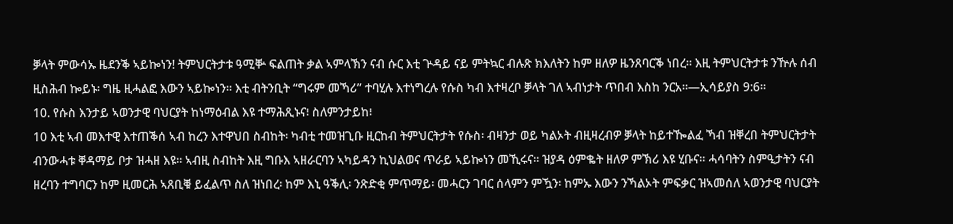ቓላት ምውሳኡ ዜደንቕ ኣይኰነን! ትምህርትታቱ ዓሚቝ ፍልጠት ቃል ኣምላኽን ናብ ሱር እቲ ጕዳይ ናይ ምትኳር ብሉጽ ክእለትን ከም ዘለዎ ዜንጸባርቕ ነበረ። እዚ ትምህርትታቱ ንዅሉ ሰብ ዚስሕብ ኰይኑ፡ ግዜ ዚሓልፎ እውን ኣይኰነን። እቲ ብትንቢት “ግሩም መኻሪ” ተባሂሉ እተነግረሉ የሱስ ካብ እተዛረቦ ቓላት ገለ ኣብነታት ጥበብ እስከ ንርአ።—ኢሳይያስ 9:6።
10. የሱስ እንታይ ኣወንታዊ ባህርያት ከነማዕብል እዩ ተማሕጺኑና፧ ስለምንታይከ፧
10 እቲ ኣብ መእተዊ እተጠቕሰ ኣብ ከረን እተዋህበ ስብከት፡ ካብቲ ተመዝጊቡ ዚርከብ ትምህርትታት የሱስ፡ ብዛንታ ወይ ካልኦት ብዚዛረብዎ ቓላት ከይተዀልፈ ኻብ ዝቐረበ ትምህርትታት ብንውሓቱ ቐዳማይ ቦታ ዝሓዘ እዩ። ኣብዚ ስብከት እዚ ግቡእ ኣዘራርባን ኣካይዳን ኪህልወና ጥራይ ኣይኰነን መኺሩና። ዝያዳ ዕምቈት ዘለዎ ምኽሪ እዩ ሂቡና። ሓሳባትን ስምዒታትን ናብ ዘረባን ተግባርን ከም ዚመርሕ ኣጸቢቑ ይፈልጥ ስለ ዝነበረ፡ ከም እኒ ዓቕሊ፡ ንጽድቂ ምጥማይ፡ መሓርን ገባር ሰላምን ምዃን፡ ከምኡ እውን ንኻልኦት ምፍቃር ዝኣመሰለ ኣወንታዊ ባህርያት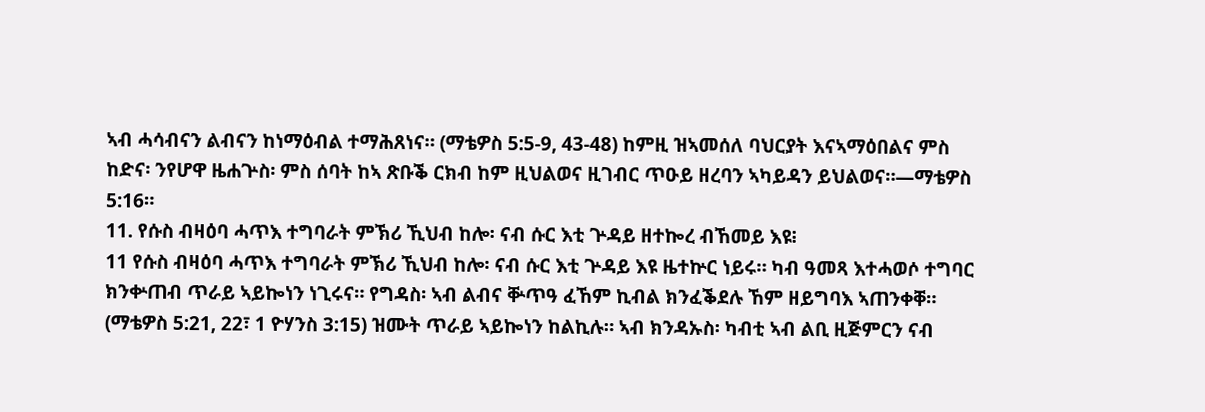ኣብ ሓሳብናን ልብናን ከነማዕብል ተማሕጸነና። (ማቴዎስ 5:5-9, 43-48) ከምዚ ዝኣመሰለ ባህርያት እናኣማዕበልና ምስ ከድና፡ ንየሆዋ ዜሐጕስ፡ ምስ ሰባት ከኣ ጽቡቕ ርክብ ከም ዚህልወና ዚገብር ጥዑይ ዘረባን ኣካይዳን ይህልወና።—ማቴዎስ 5:16።
11. የሱስ ብዛዕባ ሓጥእ ተግባራት ምኽሪ ኺህብ ከሎ፡ ናብ ሱር እቲ ጕዳይ ዘተኰረ ብኸመይ እዩ፧
11 የሱስ ብዛዕባ ሓጥእ ተግባራት ምኽሪ ኺህብ ከሎ፡ ናብ ሱር እቲ ጕዳይ እዩ ዜተኵር ነይሩ። ካብ ዓመጻ እተሓወሶ ተግባር ክንቍጠብ ጥራይ ኣይኰነን ነጊሩና። የግዳስ፡ ኣብ ልብና ቝጥዓ ፈኸም ኪብል ክንፈቕደሉ ኸም ዘይግባእ ኣጠንቀቐ። (ማቴዎስ 5:21, 22፣ 1 ዮሃንስ 3:15) ዝሙት ጥራይ ኣይኰነን ከልኪሉ። ኣብ ክንዳኡስ፡ ካብቲ ኣብ ልቢ ዚጅምርን ናብ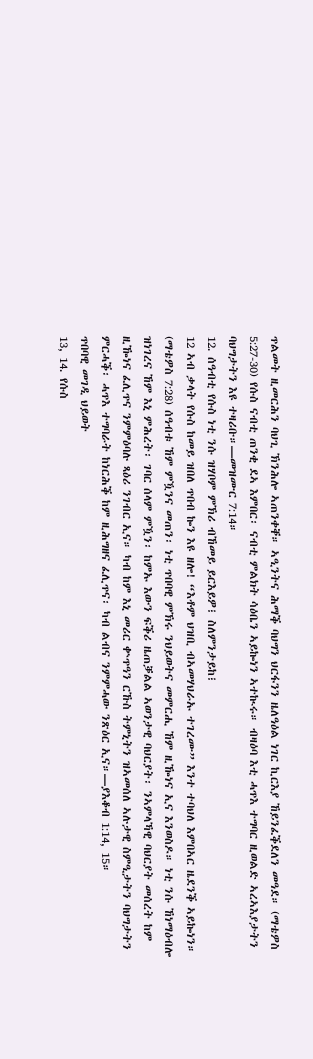ጥልመት ዚመርሕን ባህጊ ኽንሕሎ ኣጠንቀቐ። ኣዒንትና ሕማቕ ባህግን ህርፋንን ዜለዓዕል ነገር ኪርእያ ኸይንፈቕደለን መዓደ። (ማቴዎስ 5:27-30) የሱስ ናብቲ ጠንቂ ደኣ እምበር፡ ናብቲ ምልክት ሳዕቤን ኣይኰነን ኣተኲሩ። ብዛዕባ እቲ ሓጥእ ተግባር ዚወልድ ኣረኣእያታትን ባህግታትን እዩ ተዛሪቡ።—መዝሙር 7:14።
12. ሰዓብቲ የሱስ ነቲ ንሱ ዝሃቦም ምኽሪ ብኸመይ ይርእይዎ፧ ስለምንታይከ፧
12 ኣብ ቃላት የሱስ ከመይ ዝበለ ጥበብ ኰን እዩ ዘሎ! “እቶም ህዝቢ ብኣመሃህራኡ ተገረሙ” እንተ ተባህለ እምበኣር ዜደንቕ ኣይኰነን። (ማቴዎስ 7:28) ሰዓብቱ ኸም ምዃንና መጠን፡ ነቲ ጥበባዊ ምኽሩ ንህይወትና መምርሒ ኸም ዚዀነና ኢና እንወስዶ። ነቲ ንሱ ኸነማዕብሎ ዝነገረና ኸም እኒ ምሕረት፡ ገባር ሰላም ምዃን፡ ከምኡ እውን ፍቕሪ ዜጠቓልል ኣወንታዊ ባህርያት፡ ንኣምላኻዊ ባህርያት መሰረት ከም ዚዀነና ፈሊጥና ንምምዕባሉ ጻዕሪ ንገብር ኢና። ካብ ከም እኒ መሪር ቍጥዓን ርኹስ ትምኒትን ዝኣመሰለ ኣሉታዊ ስምዒታትን ባህግታትን ምርሓቕ፡ ሓጥእ ተግባራት ከነርሕቕ ከም ዚሕግዘና ፈሊጥና፡ ካብ ልብና ንምምሓው ንጽዕር ኢና።—ያእቆብ 1:14, 15።
ጥበባዊ መገዲ ህይወት
13, 14. የሱስ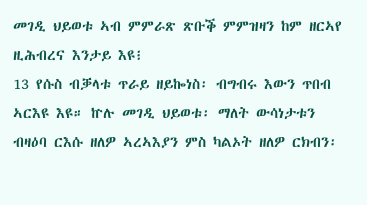መገዲ ህይወቱ ኣብ ምምራጽ ጽቡቕ ምምዝዛን ከም ዘርኣየ ዚሕብረና እንታይ እዩ፧
13 የሱስ ብቓላቱ ጥራይ ዘይኰነስ፡ ብግብሩ እውን ጥበብ ኣርእዩ እዩ። ኵሉ መገዲ ህይወቱ፡ ማለት ውሳነታቱን ብዛዕባ ርእሱ ዘለዎ ኣረኣእያን ምስ ካልኦት ዘለዎ ርክብን፡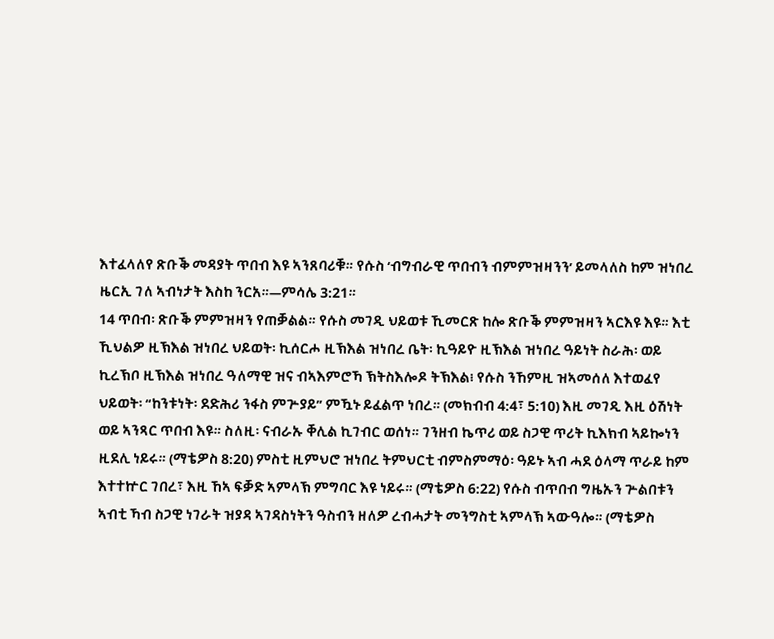እተፈላለየ ጽቡቕ መዳያት ጥበብ እዩ ኣንጸባሪቑ። የሱስ ‘ብግብራዊ ጥበብን ብምምዝዛንን’ ይመላለስ ከም ዝነበረ ዜርኢ ገለ ኣብነታት እስከ ንርአ።—ምሳሌ 3:21።
14 ጥበብ፡ ጽቡቕ ምምዝዛን የጠቓልል። የሱስ መገዲ ህይወቱ ኺመርጽ ከሎ ጽቡቕ ምምዝዛን ኣርእዩ እዩ። እቲ ኺህልዎ ዚኽእል ዝነበረ ህይወት፡ ኪሰርሖ ዚኽእል ዝነበረ ቤት፡ ኪዓይዮ ዚኽእል ዝነበረ ዓይነት ስራሕ፡ ወይ ኪረኽቦ ዚኽእል ዝነበረ ዓለማዊ ዝና ብኣእምሮኻ ኽትስእሎዶ ትኽእል፧ የሱስ ንኸምዚ ዝኣመሰለ እተወፈየ ህይወት፡ “ከንቱነት፡ ደድሕሪ ንፋስ ምጕያይ” ምዃኑ ይፈልጥ ነበረ። (መክብብ 4:4፣ 5:10) እዚ መገዲ እዚ ዕሽነት ወይ ኣንጻር ጥበብ እዩ። ስለዚ፡ ናብራኡ ቐሊል ኪገብር ወሰነ። ገንዘብ ኬጥሪ ወይ ስጋዊ ጥሪት ኪእክብ ኣይኰነን ዚደሊ ነይሩ። (ማቴዎስ 8:20) ምስቲ ዚምህሮ ዝነበረ ትምህርቲ ብምስምማዕ፡ ዓይኑ ኣብ ሓደ ዕላማ ጥራይ ከም እተተኵር ገበረ፣ እዚ ኸኣ ፍቓድ ኣምላኽ ምግባር እዩ ነይሩ። (ማቴዎስ 6:22) የሱስ ብጥበብ ግዜኡን ጕልበቱን ኣብቲ ኻብ ስጋዊ ነገራት ዝያዳ ኣገዳስነትን ዓስብን ዘለዎ ረብሓታት መንግስቲ ኣምላኽ ኣውዓሎ። (ማቴዎስ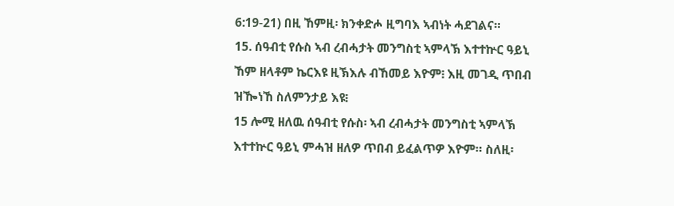6:19-21) በዚ ኸምዚ፡ ክንቀድሖ ዚግባእ ኣብነት ሓደገልና።
15. ሰዓብቲ የሱስ ኣብ ረብሓታት መንግስቲ ኣምላኽ እተተኵር ዓይኒ ኸም ዘላቶም ኬርእዩ ዚኽእሉ ብኸመይ እዮም፧ እዚ መገዲ ጥበብ ዝዀነኸ ስለምንታይ እዩ፧
15 ሎሚ ዘለዉ ሰዓብቲ የሱስ፡ ኣብ ረብሓታት መንግስቲ ኣምላኽ እተተኵር ዓይኒ ምሓዝ ዘለዎ ጥበብ ይፈልጥዎ እዮም። ስለዚ፡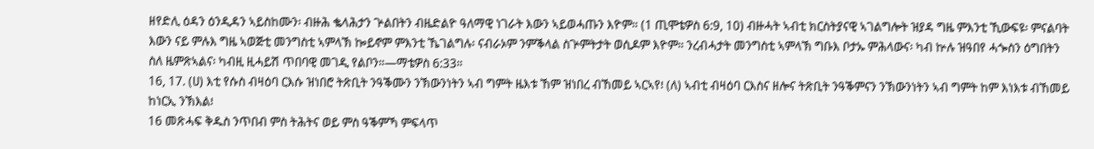ዘየድሊ ዕዳን ዕንዲዳን ኣይስከሙን፡ ብዙሕ ቈላሕታን ጕልበትን ብዜድልዮ ዓለማዊ ነገራት እውን ኣይወሓጡን እዮም። (1 ጢሞቴዎስ 6:9, 10) ብዙሓት ኣብቲ ክርስትያናዊ ኣገልግሎት ዝያዳ ግዜ ምእንቲ ኺውፍዩ፡ ምናልባት እውን ናይ ምሉእ ግዜ ኣወጅቲ መንግስቲ ኣምላኽ ኰይኖም ምእንቲ ኼገልግሉ፡ ናብራኦም ንምቕላል ስጕምትታት ወሲዶም እዮም። ንረብሓታት መንግስቲ ኣምላኽ ግቡእ ቦታኡ ምሕላውና፡ ካብ ኵሉ ዝዓበየ ሓጐስን ዕግበትን ስለ ዜምጽኣልና፡ ካብዚ ዚሓይሽ ጥበባዊ መገዲ የልቦን።—ማቴዎስ 6:33።
16, 17. (ሀ) እቲ የሱስ ብዛዕባ ርእሱ ዝነበሮ ትጽቢት ንዓቕሙን ንኽውንነትን ኣብ ግምት ዜእቱ ኸም ዝነበረ ብኸመይ ኣርኣየ፧ (ለ) ኣብቲ ብዛዕባ ርእስና ዘሎና ትጽቢት ንዓቕምናን ንኽውንነትን ኣብ ግምት ከም እነእቱ ብኸመይ ከነርኢ ንኽእል፧
16 መጽሓፍ ቅዱስ ንጥበብ ምስ ትሕትና ወይ ምስ ዓቕምኻ ምፍላጥ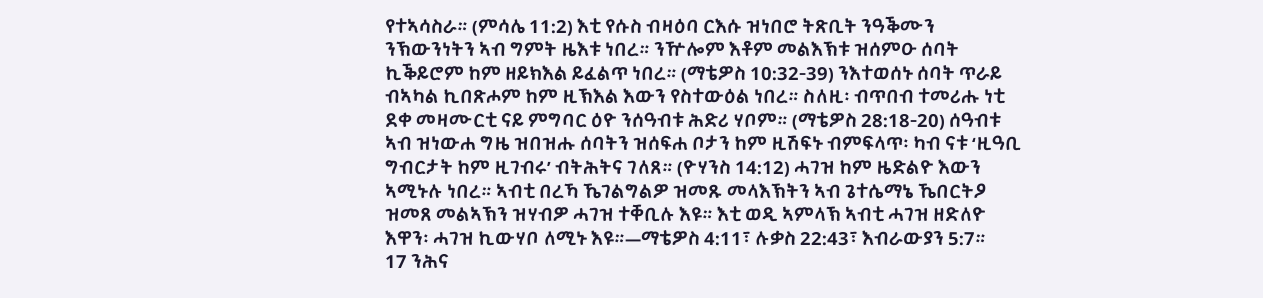የተኣሳስራ። (ምሳሌ 11:2) እቲ የሱስ ብዛዕባ ርእሱ ዝነበሮ ትጽቢት ንዓቕሙን ንኽውንነትን ኣብ ግምት ዜእቱ ነበረ። ንዅሎም እቶም መልእኽቱ ዝሰምዑ ሰባት ኪቕይሮም ከም ዘይክእል ይፈልጥ ነበረ። (ማቴዎስ 10:32-39) ንእተወሰኑ ሰባት ጥራይ ብኣካል ኪበጽሖም ከም ዚኽእል እውን የስተውዕል ነበረ። ስለዚ፡ ብጥበብ ተመሪሑ ነቲ ደቀ መዛሙርቲ ናይ ምግባር ዕዮ ንሰዓብቱ ሕድሪ ሃቦም። (ማቴዎስ 28:18-20) ሰዓብቱ ኣብ ዝነውሐ ግዜ ዝበዝሑ ሰባትን ዝሰፍሐ ቦታን ከም ዚሽፍኑ ብምፍላጥ፡ ካብ ናቱ ‘ዚዓቢ ግብርታት ከም ዚገብሩ’ ብትሕትና ገለጸ። (ዮሃንስ 14:12) ሓገዝ ከም ዜድልዮ እውን ኣሚኑሉ ነበረ። ኣብቲ በረኻ ኼገልግልዎ ዝመጹ መላእኽትን ኣብ ጌተሴማኔ ኼበርትዖ ዝመጸ መልኣኽን ዝሃብዎ ሓገዝ ተቐቢሉ እዩ። እቲ ወዲ ኣምላኽ ኣብቲ ሓገዝ ዘድለዮ እዋን፡ ሓገዝ ኪውሃቦ ለሚኑ እዩ።—ማቴዎስ 4:11፣ ሉቃስ 22:43፣ እብራውያን 5:7።
17 ንሕና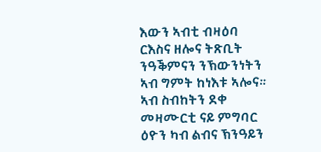እውን ኣብቲ ብዛዕባ ርእስና ዘሎና ትጽቢት ንዓቕምናን ንኽውንነትን ኣብ ግምት ከነእቱ ኣሎና። ኣብ ስብከትን ደቀ መዛሙርቲ ናይ ምግባር ዕዮን ካብ ልብና ኽንዓይን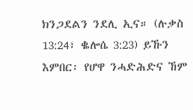ክንጋደልን ንደሊ ኢና። (ሉቃስ 13:24፣ ቈሎሴ 3:23) ይኹን እምበር፡ የሆዋ ንሓድሕድና ኸም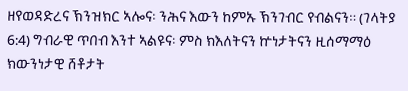ዘየወዳድረና ኽንዝክር ኣሎና፡ ንሕና እውን ከምኡ ኽንገብር የብልናን። (ገላትያ 6:4) ግብራዊ ጥበብ እንተ ኣልዩና፡ ምስ ክእለትናን ኵነታትናን ዚሰማማዕ ክውንነታዊ ሸቶታት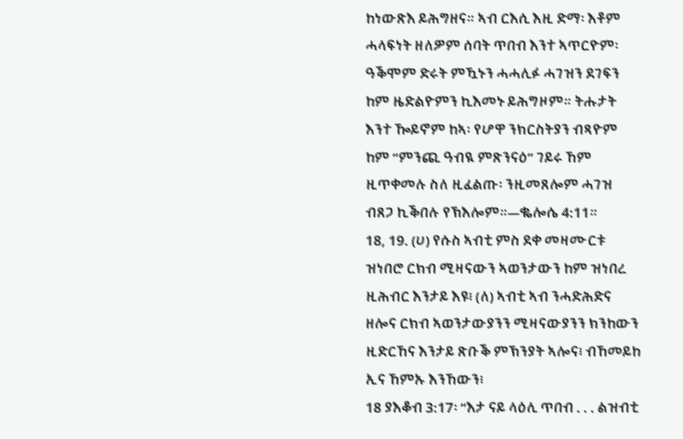ከነውጽእ ይሕግዘና። ኣብ ርእሲ እዚ ድማ፡ እቶም ሓላፍነት ዘለዎም ሰባት ጥበብ እንተ ኣጥርዮም፡ ዓቕሞም ድሩት ምዃኑን ሓሓሊፉ ሓገዝን ደገፍን ከም ዜድልዮምን ኪእመኑ ይሕግዞም። ትሑታት እንተ ዀይኖም ከኣ፡ የሆዋ ንክርስትያን ብጻዮም ከም “ምንጪ ዓብዪ ምጽንናዕ” ገይሩ ኸም ዚጥቀመሉ ስለ ዚፈልጡ፡ ንዚመጸሎም ሓገዝ ብጸጋ ኪቕበሉ የኽእሎም።—ቈሎሴ 4:11።
18, 19. (ሀ) የሱስ ኣብቲ ምስ ደቀ መዛሙርቱ ዝነበሮ ርክብ ሚዛናውን ኣወንታውን ከም ዝነበረ ዚሕብር እንታይ እዩ፧ (ለ) ኣብቲ ኣብ ንሓድሕድና ዘሎና ርክብ ኣወንታውያንን ሚዛናውያንን ክንከውን ዚድርኸና እንታይ ጽቡቕ ምኽንያት ኣሎና፧ ብኸመይከ ኢና ኸምኡ እንኸውን፧
18 ያእቆብ 3:17፡ “እታ ናይ ላዕሊ ጥበብ . . . ልዝብቲ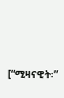[“ሚዛናዊት፡”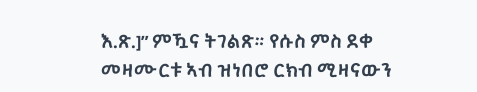እ.ጽ.]” ምዃና ትገልጽ። የሱስ ምስ ደቀ መዛሙርቱ ኣብ ዝነበሮ ርክብ ሚዛናውን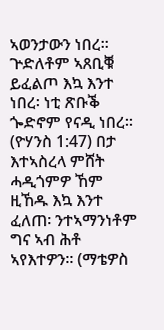ኣወንታውን ነበረ። ጕድለቶም ኣጸቢቑ ይፈልጦ እኳ እንተ ነበረ፡ ነቲ ጽቡቕ ጐድኖም የናዲ ነበረ። (ዮሃንስ 1:47) በታ እተኣስረላ ምሸት ሓዲጎምዎ ኸም ዚኸዱ እኳ እንተ ፈለጠ፡ ንተኣማንነቶም ግና ኣብ ሕቶ ኣየእተዎን። (ማቴዎስ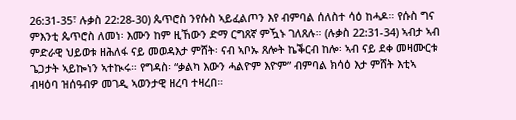26:31-35፣ ሉቃስ 22:28-30) ጴጥሮስ ንየሱስ ኣይፈልጦን እየ ብምባል ሰለስተ ሳዕ ከሓዶ። የሱስ ግና ምእንቲ ጴጥሮስ ለመነ፡ እሙን ከም ዚኸውን ድማ ርግጸኛ ምዃኑ ገለጸሉ። (ሉቃስ 22:31-34) ኣብታ ኣብ ምድራዊ ህይወቱ ዘሕለፋ ናይ መወዳእታ ምሸት፡ ናብ ኣቦኡ ጸሎት ኬቕርብ ከሎ፡ ኣብ ናይ ደቀ መዛሙርቱ ጌጋታት ኣይኰነን ኣተኲሩ። የግዳስ፡ “ቃልካ እውን ሓልዮም እዮም” ብምባል ክሳዕ እታ ምሸት እቲኣ ብዛዕባ ዝሰዓብዎ መገዲ ኣወንታዊ ዘረባ ተዛረበ።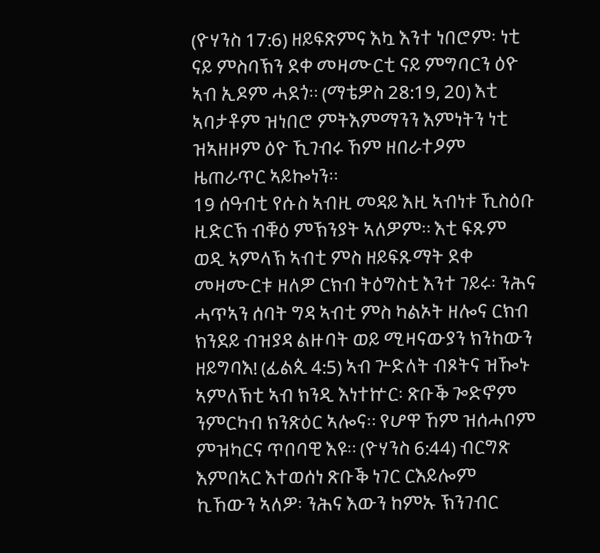(ዮሃንስ 17:6) ዘይፍጽምና እኳ እንተ ነበሮም፡ ነቲ ናይ ምስባኽን ደቀ መዛሙርቲ ናይ ምግባርን ዕዮ ኣብ ኢዶም ሓደጎ። (ማቴዎስ 28:19, 20) እቲ ኣባታቶም ዝነበሮ ምትእምማንን እምነትን ነቲ ዝኣዘዞም ዕዮ ኺገብሩ ኸም ዘበራተዖም ዜጠራጥር ኣይኰነን።
19 ሰዓብቲ የሱስ ኣብዚ መዳይ እዚ ኣብነቱ ኺስዕቡ ዚድርኽ ብቑዕ ምኽንያት ኣለዎም። እቲ ፍጹም ወዲ ኣምላኽ ኣብቲ ምስ ዘይፍጹማት ደቀ መዛሙርቱ ዘለዎ ርክብ ትዕግስቲ እንተ ገይሩ፡ ንሕና ሓጥኣን ሰባት ግዳ ኣብቲ ምስ ካልኦት ዘሎና ርክብ ክንደይ ብዝያዳ ልዙባት ወይ ሚዛናውያን ክንከውን ዘይግባእ! (ፊልጲ 4:5) ኣብ ጕድለት ብጾትና ዝዀኑ ኣምለኽቲ ኣብ ክንዲ እነተኵር፡ ጽቡቕ ጐድኖም ንምርካብ ክንጽዕር ኣሎና። የሆዋ ኸም ዝሰሓቦም ምዝካርና ጥበባዊ እዩ። (ዮሃንስ 6:44) ብርግጽ እምበኣር እተወሰነ ጽቡቕ ነገር ርእይሎም ኪኸውን ኣለዎ፡ ንሕና እውን ከምኡ ኽንገብር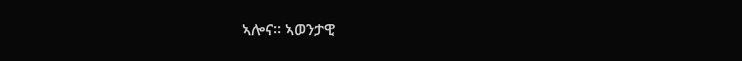ኣሎና። ኣወንታዊ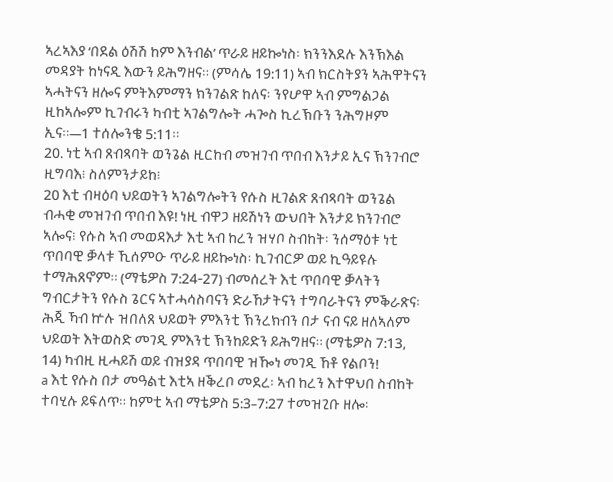ኣረኣእያ ‘በደል ዕሽሽ ከም እንብል’ ጥራይ ዘይኰነስ፡ ክንንእደሉ እንኽእል መዳያት ከነናዲ እውን ይሕግዘና። (ምሳሌ 19:11) ኣብ ክርስትያን ኣሕዋትናን ኣሓትናን ዘሎና ምትእምማን ክንገልጽ ከለና፡ ንየሆዋ ኣብ ምግልጋል ዚከኣሎም ኪገብሩን ካብቲ ኣገልግሎት ሓጐስ ኪረኽቡን ንሕግዞም ኢና።—1 ተሰሎንቄ 5:11።
20. ነቲ ኣብ ጸብጻባት ወንጌል ዚርከብ መዝገብ ጥበብ እንታይ ኢና ኽንገብሮ ዚግባእ፧ ስለምንታይከ፧
20 እቲ ብዛዕባ ህይወትን ኣገልግሎትን የሱስ ዚገልጽ ጸብጻባት ወንጌል ብሓቂ መዝገብ ጥበብ እዩ! ነዚ ብዋጋ ዘይሽነን ውህበት እንታይ ክንገብሮ ኣሎና፧ የሱስ ኣብ መወዳእታ እቲ ኣብ ከረን ዝሃቦ ስብከት፡ ንሰማዕቱ ነቲ ጥበባዊ ቓላቱ ኺሰምዑ ጥራይ ዘይኰነስ፡ ኪገብርዎ ወይ ኪዓይዩሉ ተማሕጸኖም። (ማቴዎስ 7:24-27) ብመሰረት እቲ ጥበባዊ ቓላትን ግብርታትን የሱስ ጌርና ኣተሓሳስባናን ድራኸታትናን ተግባራትናን ምቕራጽና፡ ሕጂ ኻብ ኵሉ ዝበለጸ ህይወት ምእንቲ ኽንረክብን በታ ናብ ናይ ዘለኣለም ህይወት እትወስድ መገዲ ምእንቲ ኽንከይድን ይሕግዘና። (ማቴዎስ 7:13, 14) ካብዚ ዚሓይሽ ወይ ብዝያዳ ጥበባዊ ዝዀነ መገዲ ኸቶ የልቦን!
a እቲ የሱስ በታ መዓልቲ እቲኣ ዘቕረቦ መደረ፡ ኣብ ከረን እተዋህበ ስብከት ተባሂሉ ይፍለጥ። ከምቲ ኣብ ማቴዎስ 5:3–7:27 ተመዝጊቡ ዘሎ፡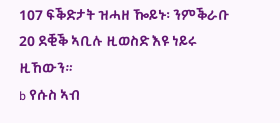107 ፍቕድታት ዝሓዘ ዀይኑ፡ ንምቕራቡ 20 ደቒቕ ኣቢሉ ዚወስድ እዩ ነይሩ ዚኸውን።
b የሱስ ኣብ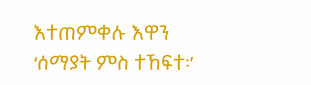እተጠምቀሉ እዋን ‘ሰማያት ምስ ተኸፍተ፡’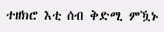ተዘክሮ እቲ ሰብ ቅድሚ ምዃኑ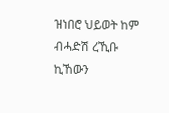ዝነበሮ ህይወት ከም ብሓድሽ ረኺቡ ኪኸውን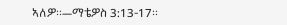ኣለዎ።—ማቴዎስ 3:13-17።